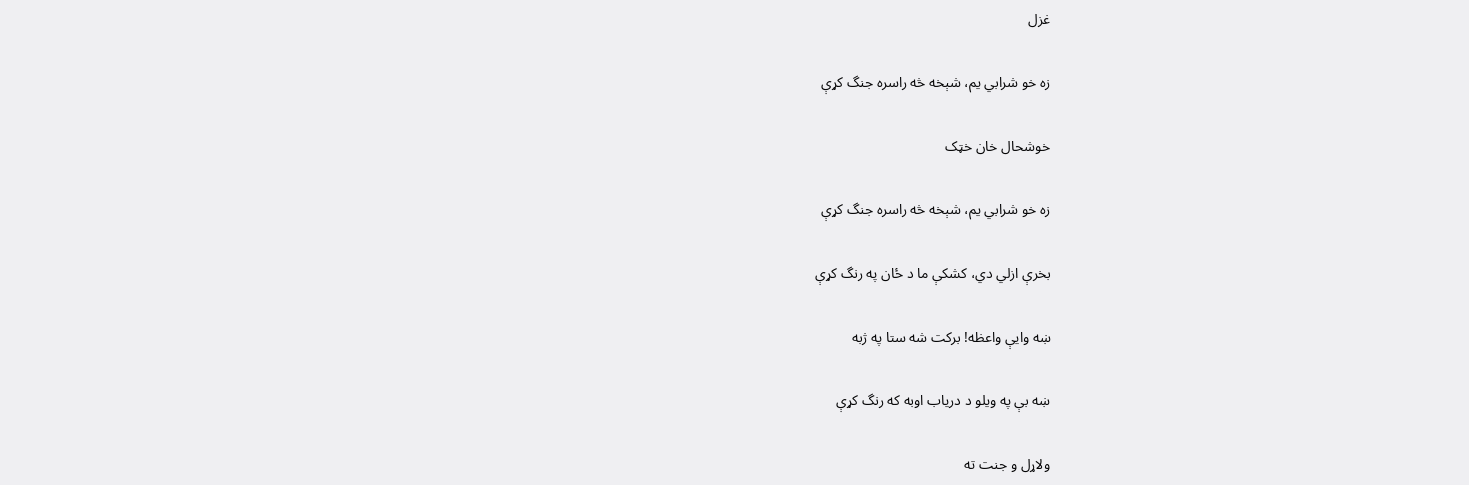غزل

زه خو شرابي يم، شېخه څه راسره جنگ کړې

خوشحال خان خټک

زه خو شرابي يم، شېخه څه راسره جنگ کړې

بخرې ازلي دي، کشکې ما د ځان په رنگ کړې

ښه وايې واعظه! برکت شه ستا په ژبه

ښه بې په ويلو د درياب اوبه که رنگ کړې

ولاړل و جنت ته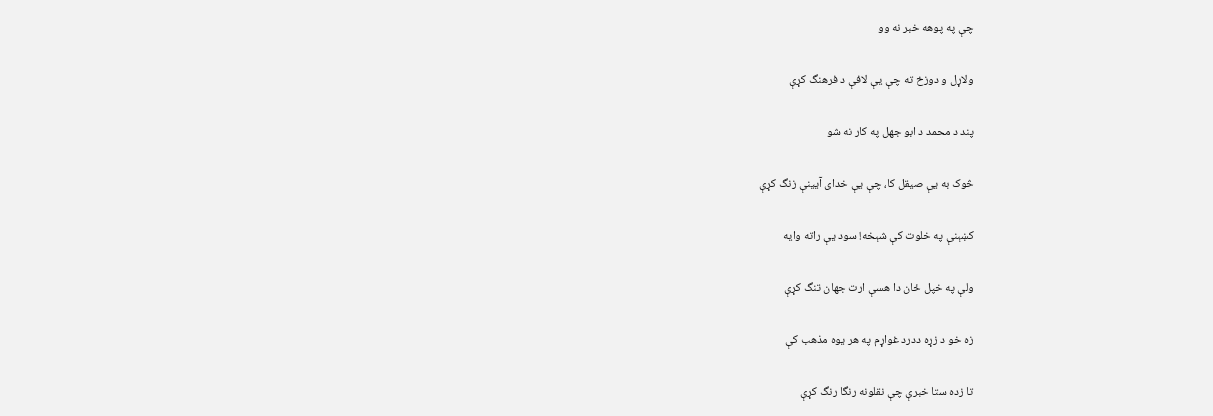چې په پوهه خبر نه وو

ولاړل و دوزخ ته چې يې لافې د فرهنگ کړې

پند د محمد د ابو جهل په کار نه شو

څوک به يې صيقل کا، چې يې خدای آيينې زنگ کړې

کښېنې په خلوت کې شېخه! سود يې راته وايه

ولې په خپل ځان دا هسې ارت جهان تنگ کړې

زه خو د زړه ددرد غواړم په هر يوه مذهب کې

تا زده ستا خبرې چې نقلونه رنگا رنگ کړې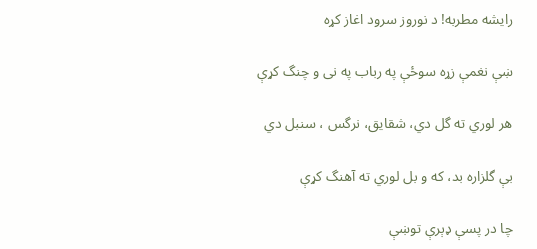رايشه مطربه! د نوروز سرود اغاز کړه

ښې نغمې زړه سوځې په رباب په نی و چنگ کړې

هر لوري ته گل دي، شقايق، نرگس ، سنبل دي

بې گلزاره بد، که و بل لوري ته آهنگ کړې

چا در پسې ډېرې توښې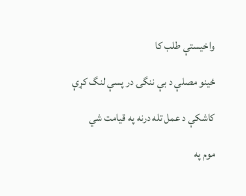واخيستې طلب کا

ځينو مصلې د بې ننگۍ در پسې لنگ کړې

کاشکې د عمل تله درنه په قيامت شي

موم په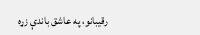رقيبانو، په عاشق باندې زړه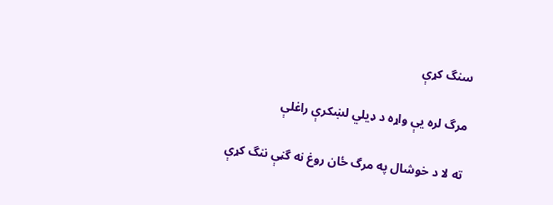سنگ کړې

مرگ لره يې واړه د ډيلي لښکرې راغلې

ته لا د خوشال په مرگ ځان روغ نه گڼې ننگ کړې